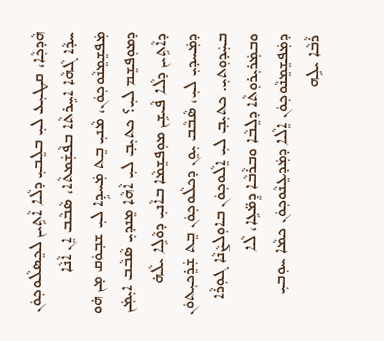ܗܵܕܟ݂ܵܐ، ܩܛܝܼܥ ܠܝܼ ܒܠܸܒܝܼ ܕܠܵܐ ܐܵܬܹܝܢ ܠܟܸܣܠܵܘܟ݂ܘܿܢ ܚܕܵܐ ܓܵܗܵܐ ܐܚܹܪܬܵ‌ܐ ܒܦܵܫܲܡܬܵ‌ܐ، ܣܵܒܵܒ ܐܸܢ ܐܵܢܵܐ ܡܲܦܫܸܡܸܢܵܘܟ݂ܘܿܢ، ܡܵܢܝܼ ܒܸܬ ܡܲܚܕܹܐ ܠܝܼ ܫܒ݂ܘܿܩ ܡ̣ܢ ܗ̇ܘ ܕܡܘܼܦܫܸܡ ܠܝܼ؟ ܟܬܝܼܒ݂ ܠܝܼ ܐܵܗܵܐ ܡܸܢܕܝܼ ܣܵܒܵܒ ܐܝܼܡܲܢ ܕܐܵܬܹܝܢ ܕܠܵܐ ܦܵܝܫܹܢ ܡܘܼܦܫܸܡܵܐ ܒܐܵܢܝܼ ܕܘܵܠܹܐ ܝܠܵܗ̇ ܕܡܲܚܕܝܼ ܠܝܼ، ܣܵܒܵܒ ܝܼܘܸܢ ܕܟܠܵܘܟ݂ܘܿܢ ܒܸܬ ܫܲܪܸܟܝܼܬܘܿܢ ܒܚܲܕܘܼܬ‌ܝܼ. ܟܬܝܼܒ݂ ܠܝܼ ܐܸܠܵܘܟ݂ܘܿܢ ܒܐܘܼܠܨܵܢܵܐ ܓܘܼܪܵܐ ܘܒܡܲܪܝܼܪܘܼܬܵ‌ܐ ܕܠܸܒܵܐ ܘܒܪܵܒܵܐ ܕܸܡ̈ܥܹܐ، ܠܵܐ ܕܡܲܦܫܸܡܸܢܵܘܟ݂ܘܿܢ ܐܸܠܵܐ ܕܡܲܕܥܸܢܵܘܟ݂ܘܿܢ ܟܡܵܐ ܚܘܼܒܝܼ ܪܵܒܵܐ ܝܠܹܗ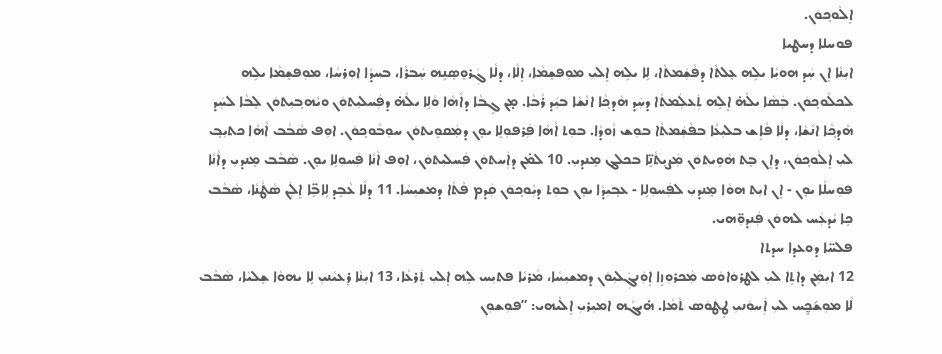ܐܸܠܵܘܟ݂ܘܿܢ.
ܦܘܚܠܐ ܕܚܛܝܐ
ܐܝܼܢܵܐ ܐܸܢ ܚܲܕ ܗܘܝܼܵܐ ܝܠܹܗ ܥܸܠܬܵ‌ܐ ܕܦܵܫܲܡܬܵ‌ܐ، ܠܹܐ ܝܠܹܗ ܐܸܠܝܼ ܡܘܼܦܫܸܡܵܐ، ܐܸܠܵܐ، ܕܠܵܐ ܓܲܪܘܸܣܸܢܹܗ ܚܲܒܪܵܐ، ܒܚܕܵܐ ܐܘܼܪܚܵܐ، ܡܘܼܦܫܸܡܵܐ ܝܠܹܗ ܠܟܠܵܘܟ݂ܘܿܢ. ܒܲܣܵܐ ܝܠܵܗ̇ ܐܸܠܹܗ ܬܲܥܠܲܡܬܵ‌ܐ ܕܚܲܕ ܗܵܕܟ݂ܵܐ ܐܢܵܫܵܐ ܒܝܲܕ ܪܵܒܵܐ. ܡ̣ܢ ܓܹܒܵܐ ܕܐܵܗܵܐ ܘܵܠܹܐ ܝܠܵܗ̇ ܕܦܲܚܠܝܼܬܘܿܢ ܘܝܵܗܒ݂ܝܼܬܘܿܢ ܠܸܒܵܐ ܠܚܲܕ ܗܵܕܟ݂ܵܐ ܐܢܵܫܵܐ، ܕܠܵܐ ܦܵܐܹܫ ܒܠܝܼܥܵܐ ܒܦܵܫܲܡܬܵ‌ܐ ܒܘܼܫ ܙܵܘܕܵܐ. ܒܘܼܬ ܐܵܗܵܐ ܦܲܪܦܘܼܠܹܐ ܝܘܸܢ ܕܡܲܩܘܹܝܬܘܿܢ ܚܘܼܒܵܘܟ݂ܘܿܢ. ܐܘܼܦ ܣܵܒܵܒ ܐܵܗܵܐ ܟܬܝܼܒ݂ ܠܝܼ ܐܸܠܵܘܟ݂ܘܿܢ، ܕܐܸܢ ܒܸܬ ܗܵܘܹܝܬܘܿܢ ܡܲܨܝܸܬܵܢܹ̈ܐ ܒܟܠܔ ܡܸܢܕܝܼ. 10 ܠܡ̇ܢ ܕܐܲܚܬܘܿܢ ܦܲܚܠܝܼܬܘܿܢ، ܐܘܼܦ ܐܵܢܵܐ ܦܲܚܘܼܠܹܐ ܝܘܸܢ. ܣܵܒܵܒ ܡܸܢܕܝܼ ܕܐܵܢܵܐ ܦܘܼܚܠܵܐ ܝܘܸܢ - ܐܸܢ ܐܝܼܬ ܗܘܵܐ ܡܸܢܕܝܼ ܠܦܲܚܘܼܠܹܐ - ܥܒ݂ܝܼܕܵܐ ܝܘܸܢ ܒܘܼܬ ܕܝܼܵܘܟ݂ܘܿܢ ܩܲܕܡ ܦܵܬܵ‌ܐ ܕܡܫܝܼܚܵܐ. 11 ܕܠܵܐ ܥܵܒܹܕ ܠܹܐܒܹ̈ܐ ܐܸܠܲܢ ܣܵܛܵܢܵܐ، ܣܵܒܵܒ ܟܹܐ ܝܵܕܥܲܚ ܠܗܘܿܢ ܦܲܢܕܘܼ̈ܗ‌ܝ.
ܦܠܚ̈ܐ ܕܘܥܕܐ ܚܕܬ‌ܐ
12 ܐܝܼܡܲܢ ܕܐܬܹ‌ܐ ܠܝܼ ܠܛܪܘܿܐܘܿܣ ܡܲܟܪܘܼܙܹܐ ܐܹܘܲܢܓܲܠܝܼܘܿܢ ܕܡܫܝܼܚܵܐ، ܡܵܪܝܵܐ ܦܬܝܼܚ ܠܹܗ ܐܸܠܝܼ ܬܲܪܥܵܐ، 13 ܐܝܼܢܵܐ ܪܸܥܝܵܢܝܼ ܠܹܐ ܝܗܘܵܐ ܫܸܠܝܵܐ، ܣܵܒܵܒ ܠܵܐ ܡܘܼܫ݇ܟ̰ܸܚ ܠܝܼ ܐܲܚܘܿܢܝܼ ܛܸܛܘܿܣ ܬܵܡܵܐ. ܗ̇ܝܓܵܗ ܐܡܝܼܪܝܼ ܐܸܠܵܝܗ‌ܝ: ”ܦܘܼܫܘܼܢ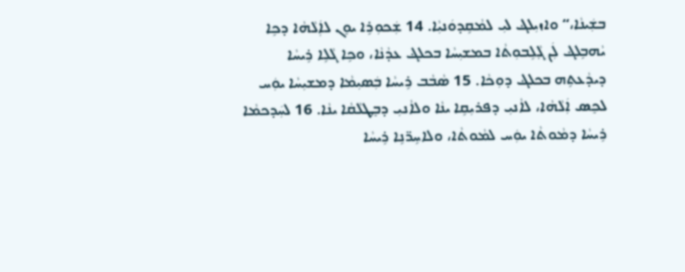ܒܫܲܝܢܵܐ،“ ܘܐܙܝܼܠܔ ܠܝܼ ܠܡܵܩܹܕܘܿܢܝܼܵܐ. 14 ܫܲܟܘܼܪܹܐ ܝܘܸܢ ܠܐܲܠܵܗܵܐ ܕܟܹܐ ܝܵܗܒܹܠܔ ܠܲܢ ܓ݂ܵܠܹܒܘܼܬܵ‌ܐ ܒܡܫܝܼܚܵܐ ܒܟܠܔ ܥܕܵܢܵܐ، ܘܟܹܐ ܓܵܠܹܐ ܪܹܝܚܵܐ ܕܝܕܵܥܬܹܗ ܒܟܠܔ ܕܘܼܟܵܐ. 15 ܣܵܒܵܒ ܪܹܝܚܵܐ ܒܲܣܝܼܡܵܐ ܕܡܫܝܼܚܵܐ ܝܘܲܚ ܠܟܸܣ ܐܲܠܵܗܵܐ، ܠܐܵܢܝܼ ܕܦܪܝܼܩܹܐ ܝܢܵܐ ܘܠܐܵܢܝܼ ܕܒܸܛܠܵܩܵܐ ܝܢܵܐ. 16 ܠܚܲܕܟܡܵܐ ܪܹܝܚܵܐ ܕܡܵܘܬܵ‌ܐ ܝܘܲܚ ܠܡܵܘܬܵ‌ܐ، ܘܠܐܚܹܪ̈ܢܹܐ ܪܹܝܚܵܐ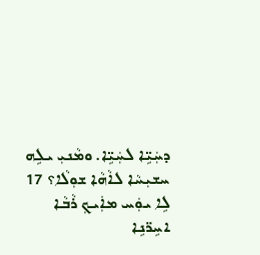ܕܚܲܝܹ̈ܐ ܠܚܲܝܹ̈ܐ. ܘܡܵܢܝܼ ܝܠܹܗ ܚܫܝܼܚܵܐ ܠܐܵܗܵܐ ܫܘܼܠܵܐ؟ 17 ܠܹܐ ܝܘܲܚ ܡܐܲܝܟ݂ ܪܵܒܵܐ ܐܚܹܪ̈ܢܹܐ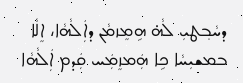ܕܚܵܒ݂ܛܝܼ ܠܵܗ̇ ܗܹܡܸܙܡܵܢ ܕܐܲܠܵܗܵܐ، ܐܸܠܵܐ ܒܡܫܝܼܚܵܐ ܟܹܐ ܗܲܡܙܸܡܲܚ ܩܲܕܡ ܐܲܠܵܗܵܐ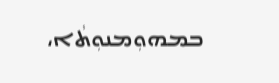ܒܡܗܘܼܡܢܘܼܬܵ‌ܐ،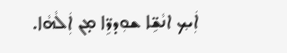ܐܲܝܟ݂ ܐܢܵܫܹ̈ܐ ܫܘܼܕܪܹ̈ܐ ܡ̣ܢ ܐܲܠܵܗܵܐ.